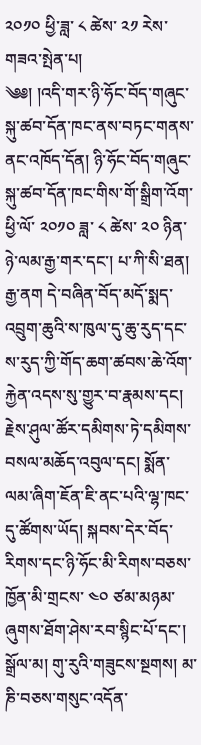༢༠༡༠ ཕྱི་ཟླ་ ༨ ཚེས་ ༢༡ རེས་གཟའ་སྤེན་པ།
༄༅། །འདི་གར་ཉི་ཧོང་བོད་གཞུང་སྐུ་ཚབ་དོན་ཁང་ནས་བཏང་གནས་ནང་འཁོད་དོན། ཉི་ཧོང་བོད་གཞུང་སྐུ་ཚབ་དོན་ཁང་གིས་གོ་སྒྲིག་འོག་ཕྱི་ལོ་ ༢༠༡༠ ཟླ་ ༨ ཚེས་ ༢༠ ཉིན་ཉེ་ལམ་རྒྱ་གར་དང་། པ་ཀི་སི་ཐན། རྒྱ་ནག དེ་བཞིན་བོད་མདོ་སྨད་འབྲུག་ཆུའི་ས་ཁུལ་དུ་ཆུ་རུད་དང་ས་རུད་ཀྱི་གོད་ཆག་ཚབས་ཆེ་འོག་རྐྱེན་འདས་སུ་གྱུར་བ་རྣམས་དང། རྗེས་ཤུལ་ཚོར་དམིགས་ཏེ་དམིགས་བསལ་མཆོད་འབུལ་དང། སྨོན་ལམ་ཞིག་ཇོན་ཇི་ནང་པའི་ལྷ་ཁང་དུ་ཚོགས་ཡོད། སྐབས་དེར་བོད་རིགས་དང་ཉི་ཧོང་མི་རིགས་བཅས་ཁྱོན་མི་གྲངས་ ༤༠ ཙམ་མཉམ་ཞུགས་ཐོག་ཤེས་རབ་སྙིང་པོ་དང་། སྒྲོལ་མ། གུ་རུའི་གཟུངས་སྔགས། མ་ཎི་བཅས་གསུང་འདོན་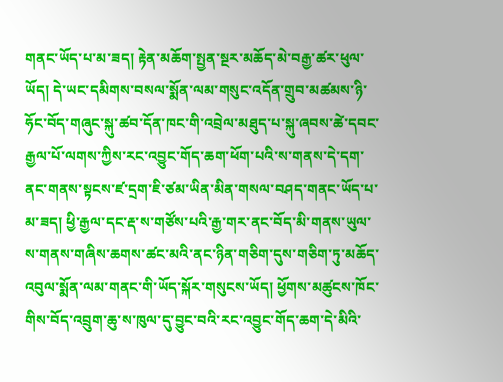གནང་ཡོད་པ་མ་ཟད། རྟེན་མཆོག་སྤྱན་སྔར་མཆོད་མེ་བརྒྱ་ཚར་ཕུལ་ཡོད། དེ་ཡང་དམིགས་བསལ་སྨོན་ལམ་གསུང་འདོན་གྲུབ་མཚམས་ཉི་ཧོང་བོད་གཞུང་སྐུ་ཚབ་དོན་ཁང་གི་འབྲེལ་མཐུད་པ་སྐུ་ཞབས་ཚེ་དབང་རྒྱལ་པོ་ལགས་ཀྱིས་རང་འབྱུང་གོད་ཆག་ཕོག་པའི་ས་གནས་དེ་དག་ནང་གནས་སྟངས་ཛ་དྲག་ཇི་ཙམ་ཡིན་མིན་གསལ་བཤད་གནང་ཡོད་པ་མ་ཟད། ཕྱི་རྒྱལ་དང་རྡ་ས་གཙོས་པའི་རྒྱ་གར་ནང་བོད་མི་གནས་ཡུལ་ས་གནས་གཞིས་ཆགས་ཚང་མའི་ནང་ཉིན་གཅིག་དུས་གཅིག་ཏུ་མཆོད་འབུལ་སྨོན་ལམ་གནང་གི་ཡོད་སྐོར་གསུངས་ཡོད། ཕྱོགས་མཚུངས་ཁོང་གིས་བོད་འབྲུག་ཆུ་ས་ཁུལ་དུ་བྱུང་བའི་རང་འབྱུང་གོད་ཆག་དེ་མིའི་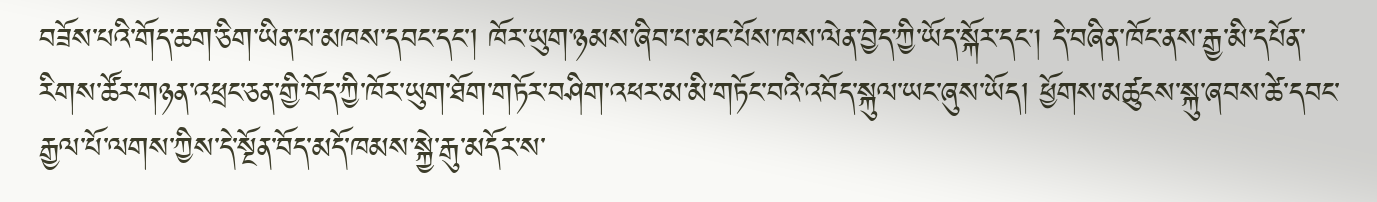བཟོས་པའི་གོད་ཆག་ཅིག་ཡིན་པ་མཁས་དབང་དང་། ཁོར་ཡུག་ཉམས་ཞིབ་པ་མང་པོས་ཁས་ལེན་བྱེད་ཀྱི་ཡོད་སྐོར་དང། དེ་བཞིན་ཁོང་ནས་རྒྱ་མི་དཔོན་རིགས་ཚོར་གཉན་འཕྲང་ཅན་གྱི་བོད་ཀྱི་ཁོར་ཡུག་ཐོག་གཏོར་བཤིག་འཕར་མ་མི་གཏོང་བའི་འབོད་སྐུལ་ཡང་ཞུས་ཡོད། ཕྱོགས་མཚུངས་སྐུ་ཞབས་ཚེ་དབང་རྒྱལ་པོ་ལགས་ཀྱིས་དེ་སྔོན་བོད་མདོ་ཁམས་སྐྱེ་རྒུ་མདོར་ས་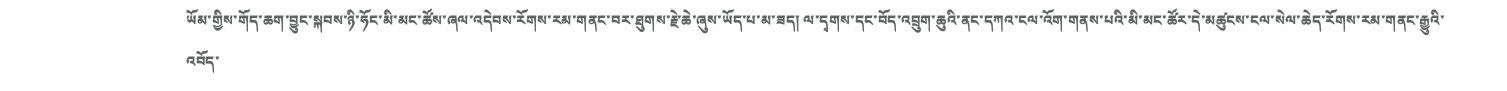ཡོམ་གྱིས་གོད་ཆག་བྱུང་སྐབས་ཉི་ཧོང་མི་མང་ཚོས་ཞལ་འདེབས་རོགས་རམ་གནང་བར་ཐུགས་རྗེ་ཆེ་ཞུས་ཡོད་པ་མ་ཟད། ལ་དྭགས་དང་བོད་འབྲུག་ཆུའི་ནང་དཀའ་ངལ་འོག་གནས་པའི་མི་མང་ཚོར་དེ་མཚུངས་ངལ་སེལ་ཆེད་རོགས་རམ་གནང་རྒྱུའི་འབོད་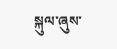སྐུལ་ཞུས་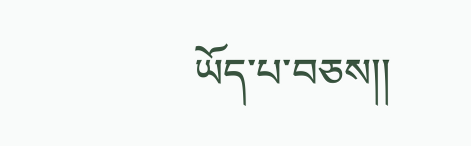ཡོད་པ་བཅས།།